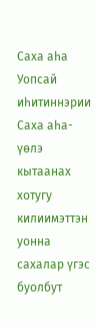Саха аһа
Уопсай иһитиннэрии
Саха аһа-үөлэ кытаанах хотугу килиимэттэн уонна сахалар үгэс буолбут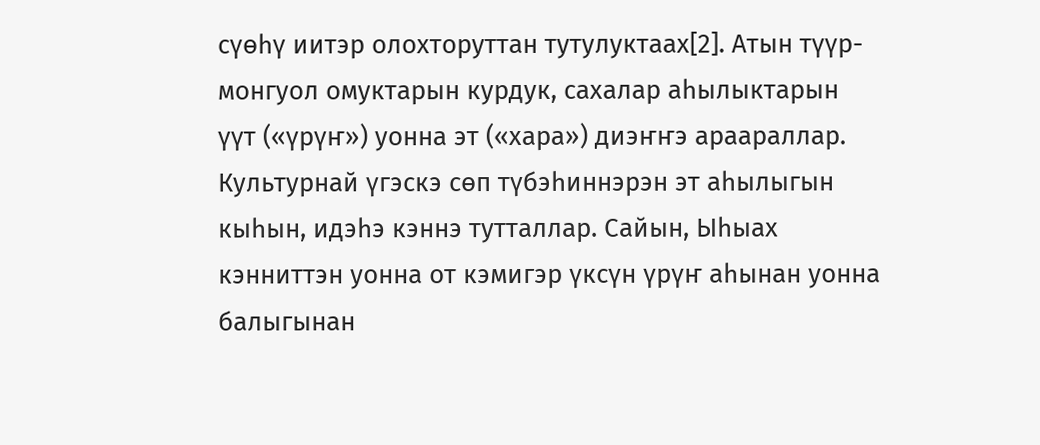сүөһү иитэр олохторуттан тутулуктаах[2]. Атын түүр-монгуол омуктарын курдук, сахалар аһылыктарын үүт («үрүҥ») уонна эт («хара») диэҥҥэ араараллар. Культурнай үгэскэ сөп түбэһиннэрэн эт аһылыгын кыһын, идэһэ кэннэ тутталлар. Сайын, Ыһыах кэнниттэн уонна от кэмигэр үксүн үрүҥ аһынан уонна балыгынан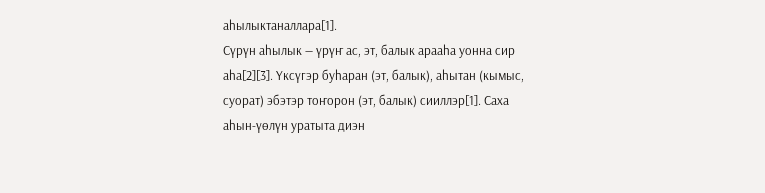аһылыктаналлара[1].
Сүрүн аһылык — үрүҥ ас, эт, балык арааһа уонна сир аһа[2][3]. Үксүгэр буһаран (эт, балык), аһытан (кымыс, суорат) эбэтэр тоҥорон (эт, балык) сииллэр[1]. Саха аһын-үөлүн уратыта диэн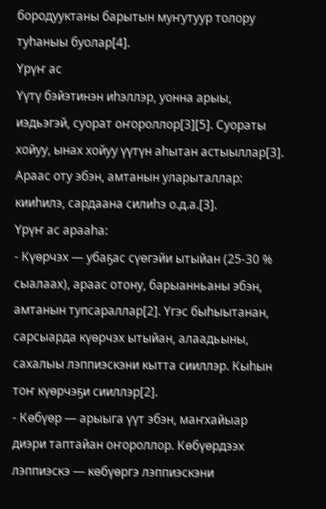бородууктаны барытын муҥутуур толору туһаныы буолар[4].
Үрүҥ ас
Үүтү бэйэтинэн иһэллэр, уонна арыы, иэдьэгэй, суорат оҥороллор[3][5]. Суораты хойуу, ынах хойуу үүтүн аһытан астыыллар[3]. Араас оту эбэн, амтанын уларыталлар: кииһилэ, сардаана силиһэ о.д.а.[3].
Үрүҥ ас арааһа:
- Күөрчэх — убаҕас сүөгэйи ытыйан (25-30 % сыалаах), араас отону, барыанньаны эбэн, амтанын тупсараллар[2]. Үгэс быһыытанан, сарсыарда күөрчэх ытыйан, алаадьыны, сахалыы лэппиэскэни кытта сииллэр. Кыһын тоҥ күөрчэҕи сииллэр[2].
- Көбүөр — арыыга үүт эбэн, маҥхайыар диэри таптайан оҥороллор. Көбүөрдээх лэппиэскэ — көбүөргэ лэппиэскэни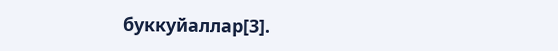буккуйаллар[3].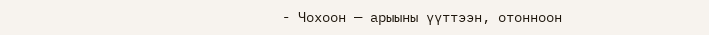- Чохоон — арыыны үүттээн, отонноон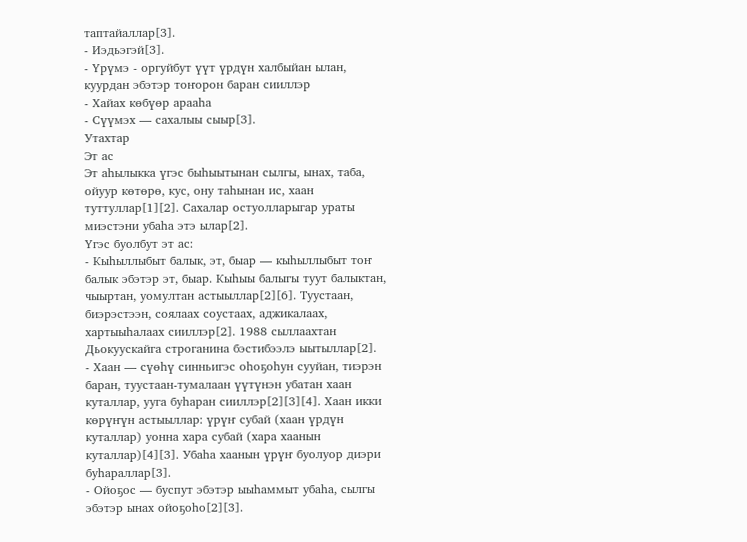таптайаллар[3].
- Иэдьэгэй[3].
- Үрүмэ - оргуйбут үүт үрдүн халбыйан ылан, куурдан эбэтэр тоҥорон баран сииллэр
- Хайах көбүөр арааһа
- Сүүмэх — сахалыы сыыр[3].
Утахтар
Эт ас
Эт аһылыкка үгэс быһыытынан сылгы, ынах, таба, ойуур көтөрө, кус, ону таһынан ис, хаан туттуллар[1][2]. Сахалар остуолларыгар ураты миэстэни убаһа этэ ылар[2].
Үгэс буолбут эт ас:
- Кыһыллыбыт балык, эт, быар — кыһыллыбыт тоҥ балык эбэтэр эт, быар. Кыһыы балыгы туут балыктан, чыыртан, уомултан астыыллар[2][6]. Туустаан, биэрэстээн, соялаах соустаах, аджикалаах, хартыыһалаах сииллэр[2]. 1988 сыллаахтан Дьокуускайга строганина бэстибээлэ ыытыллар[2].
- Хаан — сүөһү синньигэс оһоҕоһун сууйан, тиэрэн баран, туустаан-тумалаан үүтүнэн убатан хаан куталлар, ууга буһаран сииллэр[2][3][4]. Хаан икки көрүҥүн астыыллар: үрүҥ субай (хаан үрдүн куталлар) уонна хара субай (хара хаанын куталлар)[4][3]. Убаһа хаанын үрүҥ буолуор диэри буһараллар[3].
- Ойоҕос — буспут эбэтэр ыыһаммыт убаһа, сылгы эбэтэр ынах ойоҕоһо[2][3].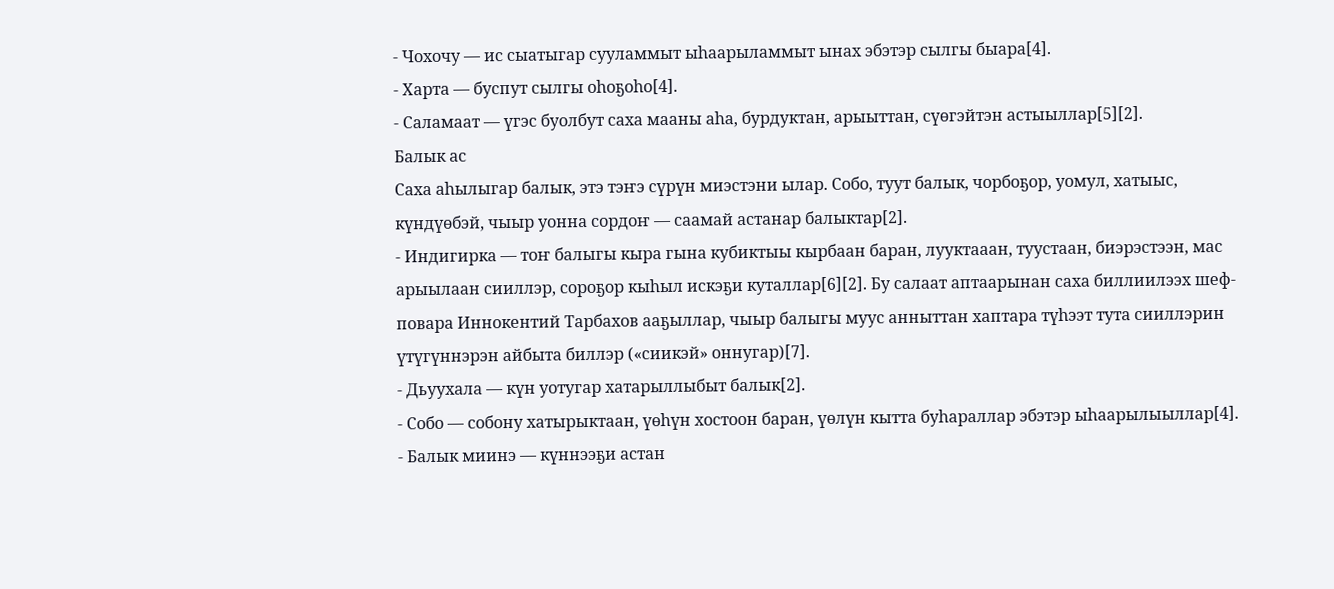- Чохочу — ис сыатыгар сууламмыт ыһаарыламмыт ынах эбэтэр сылгы быара[4].
- Харта — буспут сылгы оһоҕоһо[4].
- Саламаат — үгэс буолбут саха мааны аһа, бурдуктан, арыыттан, сүөгэйтэн астыыллар[5][2].
Балык ас
Саха аһылыгар балык, этэ тэҥэ сүрүн миэстэни ылар. Собо, туут балык, чорбоҕор, уомул, хатыыс, күндүөбэй, чыыр уонна сордоҥ — саамай астанар балыктар[2].
- Индигирка — тоҥ балыгы кыра гына кубиктыы кырбаан баран, лууктааан, туустаан, биэрэстээн, мас арыылаан сииллэр, сороҕор кыһыл искэҕи куталлар[6][2]. Бу салаат аптаарынан саха биллиилээх шеф-повара Иннокентий Тарбахов ааҕыллар, чыыр балыгы муус анныттан хаптара түһээт тута сииллэрин үтүгүннэрэн айбыта биллэр («сиикэй» оннугар)[7].
- Дьуухала — күн уотугар хатарыллыбыт балык[2].
- Собо — собону хатырыктаан, үөһүн хостоон баран, үөлүн кытта буһараллар эбэтэр ыһаарылыыллар[4].
- Балык миинэ — күннээҕи астан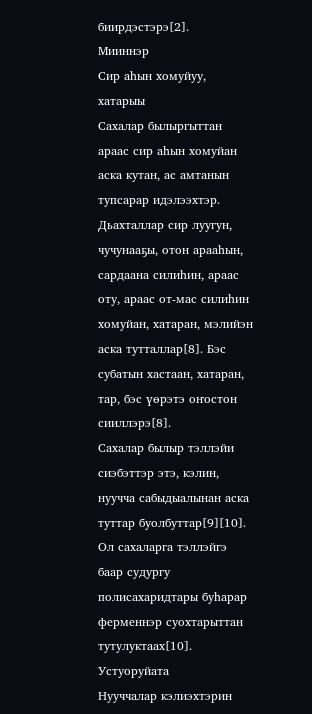биирдэстэрэ[2].
Мииннэр
Сир аһын хомуйуу, хатарыы
Сахалар былыргыттан араас сир аһын хомуйан аска кутан, ас амтанын тупсарар идэлээхтэр. Дьахталлар сир луугун, чучунааҕы, отон арааһын, сардаана силиһин, араас оту, араас от-мас силиһин хомуйан, хатаран, мэлийэн аска тутталлар[8]. Бэс субатын хастаан, хатаран, тар, бэс үөрэтэ оҥостон сииллэрэ[8].
Сахалар былыр тэллэйи сиэбэттэр этэ, кэлин, нуучча сабыдыалынан аска туттар буолбуттар[9][10]. Ол сахаларга тэллэйгэ баар судургу полисахаридтары буһарар ферменнэр суохтарыттан тутулуктаах[10].
Устуоруйата
Нууччалар кэлиэхтэрин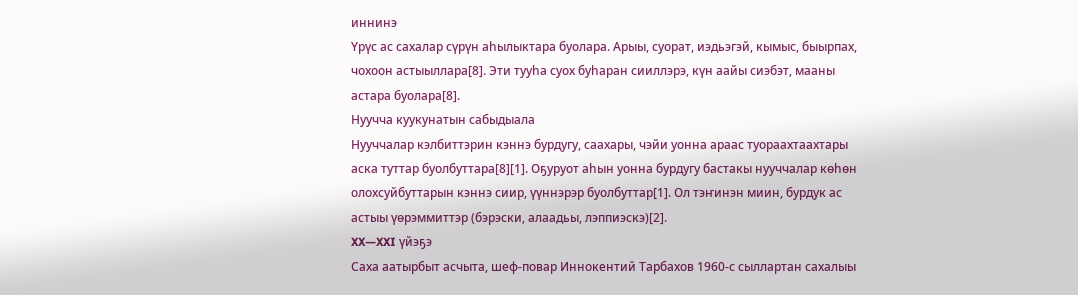иннинэ
Үрүс ас сахалар сүрүн аһылыктара буолара. Арыы, суорат, иэдьэгэй, кымыс, быырпах, чохоон астыыллара[8]. Эти тууһа суох буһаран сииллэрэ, күн аайы сиэбэт, мааны астара буолара[8].
Нуучча куукунатын сабыдыала
Нууччалар кэлбиттэрин кэннэ бурдугу, саахары, чэйи уонна араас туораахтаахтары аска туттар буолбуттара[8][1]. Оҕуруот аһын уонна бурдугу бастакы нууччалар көһөн олохсуйбуттарын кэннэ сиир, үүннэрэр буолбуттар[1]. Ол тэҥинэн миин, бурдук ас астыы үөрэммиттэр (бэрэски, алаадьы, лэппиэскэ)[2].
XX—XXI үйэҕэ
Саха аатырбыт асчыта, шеф-повар Иннокентий Тарбахов 1960-с сыллартан сахалыы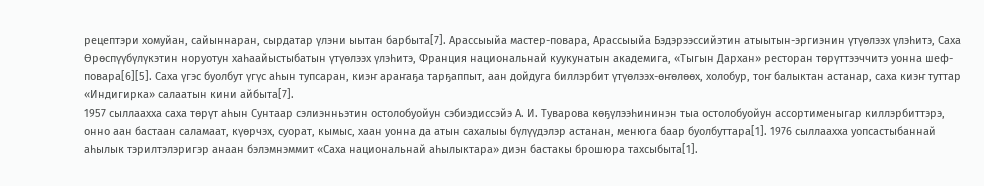рецептэри хомуйан, сайыннаран, сырдатар үлэни ыытан барбыта[7]. Арассыыйа мастер-повара, Арассыыйа Бэдэрээссийэтин атыытын-эргиэнин үтүөлээх үлэһитэ, Саха Өрөспүүбүлүкэтин норуотун хаһаайыстыбатын үтүөлээх үлэһитэ, Франция национальнай куукунатын академига, «Тыгын Дархан» ресторан төрүттээччитэ уонна шеф-повара[6][5]. Саха үгэс буолбут үгүс аһын тупсаран, киэҥ араҥаҕа тарҕаппыт, аан дойдуга биллэрбит үтүөлээх-өҥөлөөх, холобур, тоҥ балыктан астанар, саха киэҥ туттар «Индигирка» салаатын кини айбыта[7].
1957 сыллаахха саха төрүт аһын Сунтаар сэлиэнньэтин остолобуойун сэбиэдиссэйэ А. И. Туварова көҕүлээһининэн тыа остолобуойун ассортименыгар киллэрбиттэрэ, онно аан бастаан саламаат, күөрчэх, суорат, кымыс, хаан уонна да атын сахалыы бүлүүдэлэр астанан, менюга баар буолбуттара[1]. 1976 сыллаахха уопсастыбаннай аһылык тэрилтэлэригэр анаан бэлэмнэммит «Саха национальнай аһылыктара» диэн бастакы брошюра тахсыбыта[1].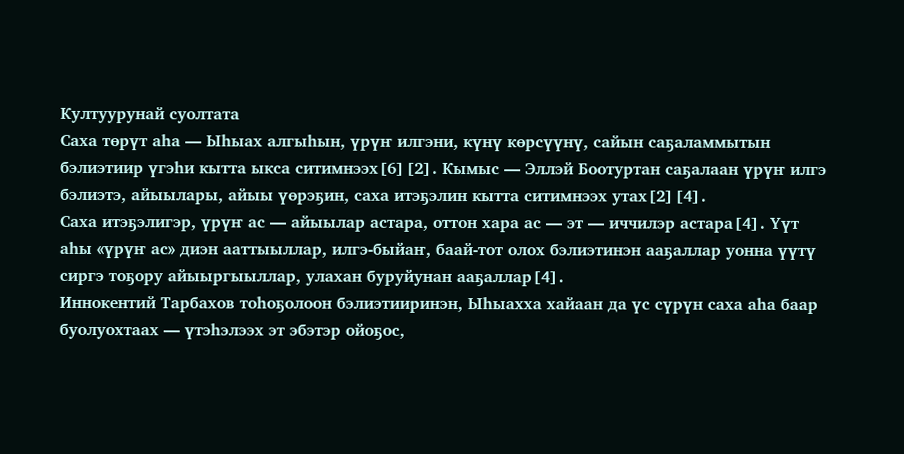Култуурунай суолтата
Саха төрүт аһа — Ыһыах алгыһын, үрүҥ илгэни, күнү көрсүүнү, сайын саҕаламмытын бэлиэтиир үгэһи кытта ыкса ситимнээх[6][2]. Кымыс — Эллэй Боотуртан саҕалаан үрүҥ илгэ бэлиэтэ, айыылары, айыы үөрэҕин, саха итэҕэлин кытта ситимнээх утах[2][4].
Саха итэҕэлигэр, үрүҥ ас — айыылар астара, оттон хара ас — эт — иччилэр астара[4]. Үүт аһы «үрүҥ ас» диэн ааттыыллар, илгэ-быйаҥ, баай-тот олох бэлиэтинэн ааҕаллар уонна үүтү сиргэ тоҕору айыыргыыллар, улахан буруйунан ааҕаллар[4].
Иннокентий Тарбахов тоһоҕолоон бэлиэтииринэн, Ыһыахха хайаан да үс сүрүн саха аһа баар буолуохтаах — үтэһэлээх эт эбэтэр ойоҕос,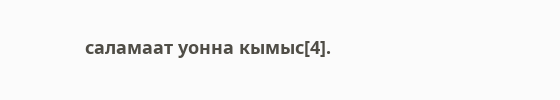саламаат уонна кымыс[4].